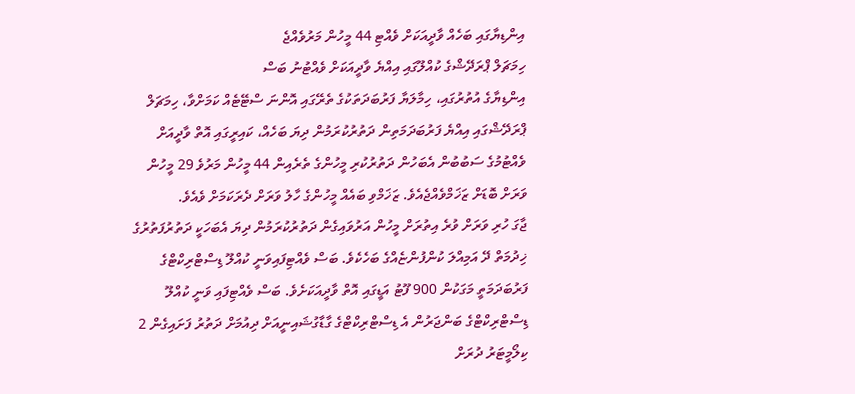އިންޑިޔާގައި ބަހެއް ވާދީއަކަށް ވެއްޓި 44 މީހުން މަރުވެއްޖެ
ހިމަޗަލް ޕްރަދޭޝްގެ ކުއްލޫގައި އިއްޔެ ވާދީއަކަށް ވެއްޓުނު ބަސް
އިންޑިޔާގެ އުތުރުގައި، ހިމާލަޔާ ފަރުބަދަތަކުގެ ތެރޭގައި އޮންނަ ސްޓޭޓެއް ކަމަށްވާ، ހިމަޗަލް ޕްރަދޭޝްގައި އިއްޔެ ފަރުބަދަމަތިން ދަތުރުކުރަމުން ދިޔަ ބަހެއް، ކައިރީގައި އޮތް ވާދީއަށް ވެއްޓުމުގެ ސަބުބުން އެބަހުން ދަތުރުކުރި މީހުންގެ ތެރެއިން 44 މީހުން މަރުވެ 29 މީހުން ވަރަށް ބޮޑަށް ޒަޚަމްވެއްޖެއެވެ. ޒަޚަމްވި ބައެއް މީހުންގެ ހާލު ވަރަށް ދެރަކަމަށް ވެއެވެ.
ޖާގަ ހުރި ވަރަށް ވުރެ އިތުރަށް މީހުން އަރުވައިގެން ދަތުރުކުރަމުން ދިޔަ އެބަހަކީ ދަތުރުފަތުރުގެ ޚިދުމަތް ދޭ އަމިއްލަ ކުންފުންޏެއްގެ ބަހެކެވެ. ބަސް ވެއްޓިފައިވަނީ ކުއްލޫ ޑިސްޓްރިކްޓްގެ ފަރުބަދަމަތީ މަގަކުން 900 ފޫޓު އަޑީގައި އޮތް ވާދީއަކަށެވެ. ބަސް ވެއްޓިފައި ވަނީ ކުއްލޫ ޑިސްޓްރިކްޓްގެ ބަންޖަރުން އެ ޑިސްޓްރިކްޓްގެ ގާޑާގުޝައިނީއަށް ދިއުމަށް ދަތުރު ފަށައިގެން 2 ކިލޯމީޓަރު ދުރަށް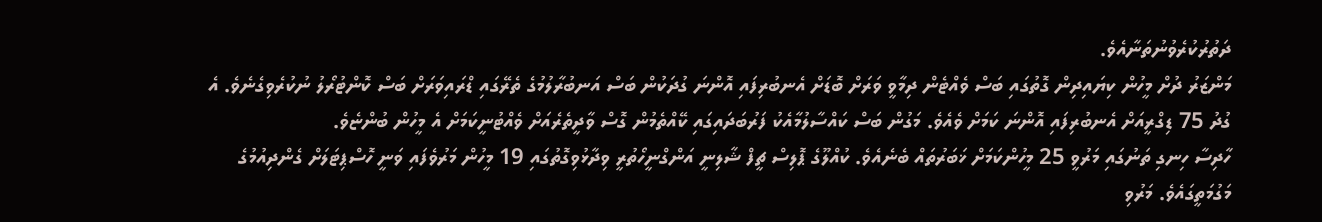ދަތުރުކުރެވުނުތަނާއެވެ.
މަންޒަރު ދުށް މީހުން ކިޔައިދިން ގޮތުގައި ބަސް ވެއްޓެން ދިމާވީ ވަރަށް ބޮޑަށް އެނބުރިފައި އޮންނަ ގުދަކުން ބަސް އަނބުރާލުމުގެ ތެރޭގައި ޑްރައިވަރަށް ބަސް ކޮންޓުރޯލު ނުކުރެވިގެނެވެ. އެ ގުދު 75 ޑިގްރީއަށް އެނބުރިފައި އޮންނަ ކަމަށް ވެއެވެ. މަގުން ބަސް ކައްސާލުމާއެކު ފަރުބަދައިގައި ކޭއްތެމުން ގޮސް ވާދީތެރެއަށް ވެއްޓުނީކަމަށް އެ މީހުން ބުންޏެވެ.
ހާދިސާ ހިނގި ތަނުގައި މަރުވީ 25 މީހުންކަމަށް ޚަބަރުތައް ބެނެއެވެ. ކުއްލޫގެ ޕޮލިސް ޗީފް ޝާލިނީ އަންގްނީހޯތުރީ ވިދާޅުވިގޮތުގައި 19 މީހުން މަރުވެފައި ވަނީ ހޮސްޕިޓަލަށް ގެންދިއުމުގެ މަގުމަތީގައެވެ. މަރުވި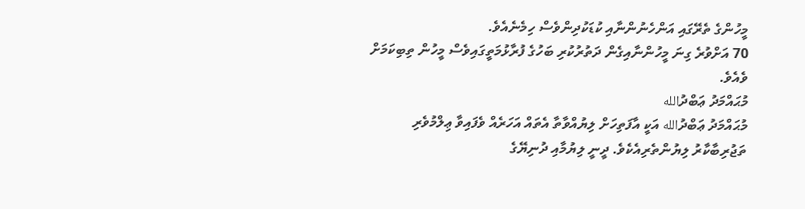މީހުންގެ ތެރޭގައި އަންހެނުންނާއި ކުޑަކުދިންވެސް ހިމެނެއެވެ.
70 އަށްވުރެ ގިނަ މީހުންނާއިގެން ދަތުރުކުރި ބަހުގެ ފުރާޅުމަތީގައިވެސް މީހުން ތިބިކަމަށް ވެއެވެ.
މުޙައްމަދު ޢަބްދުالله
މުޙައްމަދު ޢަބްދުالله އަކީ އާފަތިހަށް ލިޔުއްވާތާ އެތައް އަހަރެއް ވެފައިވާ ޢިލްމުވެރި ތަޖުރިބާކާރު ލިޔުންތެރިއެކެވެ. ދީނީ ލިޔުމާއި ދުނިޔޭގެ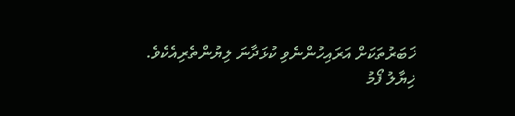ޚަބަރުތަކަށް އަރައިހުންނެވި ކުޅަދާނަ ލިޔުންތެރިއެކެވެ.
ޚިޔާލު ފޯމު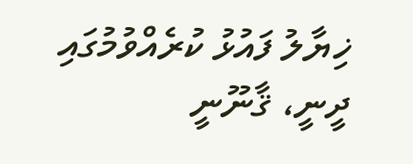ޚިޔާލު ފައުޅު ކުރެއްވުމުގައި ދީނީ، ޤާނޫނީ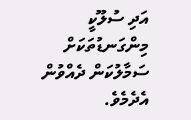އަދި ސުލޫކީ މިންގަނޑުތަކަށް ސަމާލުކަން ދެއްވުން އެދެމެވެ.